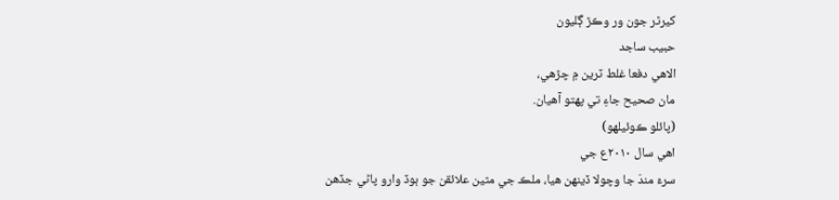کيرٿر جون ور وڪڙ ڳليون
حبيب ساجد
الاھي دفعا غلط ٽرين ۾ چڙھي،
مان صحيح جاءِ تي پھتو آھيان.
(پائلو ڪوئيلھو)
اھي سال ۲۰۱۰ع جي
سرءَ مندَ جا وچولا ڏينھن ھيا، ملڪ جي مٿين علائقن جو ٻوڏ وارو پاڻي جڏھن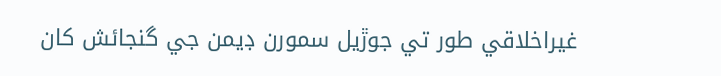غيراخلاقي طور تي جوڙيل سمورن ڊيمن جي گنجائش کان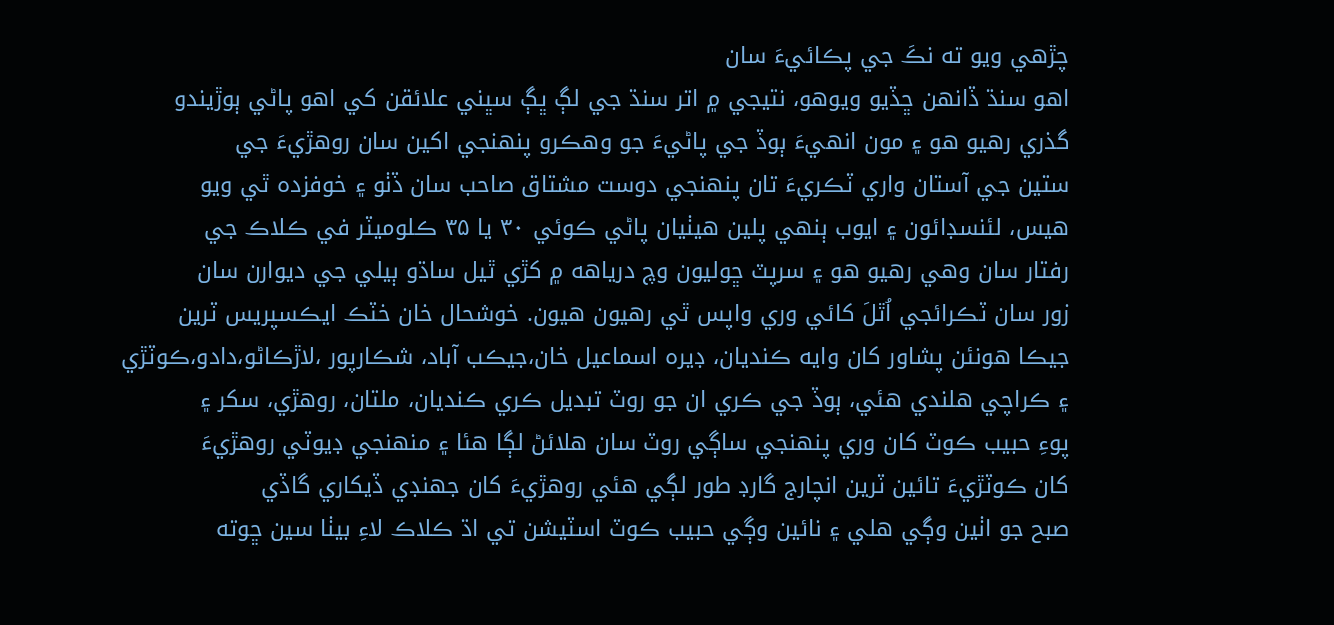چڙھي ويو ته نڪَ جي پڪائيءَ سان
اھو سنڌ ڏانھن ڇڏيو ويوھو، نتيجي ۾ اتر سنڌ جي لڳ ڀڳ سڀني علائقن کي اھو پاڻي ٻوڙيندو
گذري رھيو ھو ۽ مون انھيءَ ٻوڏ جي پاڻيءَ جو وھڪرو پنھنجي اکين سان روھڙيءَ جي
ستين جي آستان واري ٽڪريءَ تان پنھنجي دوست مشتاق صاحب سان ڏٺو ۽ خوفزده ٿي ويو
ھيس، لئنسڊائون ۽ ايوب ٻنھي پلين ھيٺيان پاڻي ڪوئي ۳۰ يا ۳۵ ڪلوميٽر في ڪلاڪ جي
رفتار سان وھي رھيو ھو ۽ سرپٽ ڇوليون وچ درياھه ۾ کڙي ٿيل ساڌو ٻيلي جي ديوارن سان
زور سان ٽڪرائجي اُٿلَ کائي وري واپس ٿي رھيون ھيون. خوشحال خان خٽڪ ايڪسپريس ٽرين
جيڪا ھونئن پشاور کان وايه ڪنديان، ڊيره اسماعيل خان،جيڪب آباد، شڪارپور ،لاڙڪاڻو،دادو،ڪوٽڙي
۽ ڪراچي ھلندي ھئي، ٻوڏ جي ڪري ان جو روٽ تبديل ڪري ڪنديان، ملتان، روھڙي، سکر ۽
پوءِ حبيب ڪوٽ کان وري پنھنجي ساڳي روٽ سان ھلائڻ لڳا ھئا ۽ منھنجي ڊيوٽي روھڙيءَ
کان ڪوٽڙيءَ تائين ٽرين انچارج گارڊ طور لڳي ھئي روھڙيءَ کان جھنڊي ڏيکاري گاڏي
صبح جو اٺين وڳي ھلي ۽ نائين وڳي حبيب ڪوٽ اسٽيشن تي اڌ ڪلاڪ لاءِ بيٺا سين ڇوته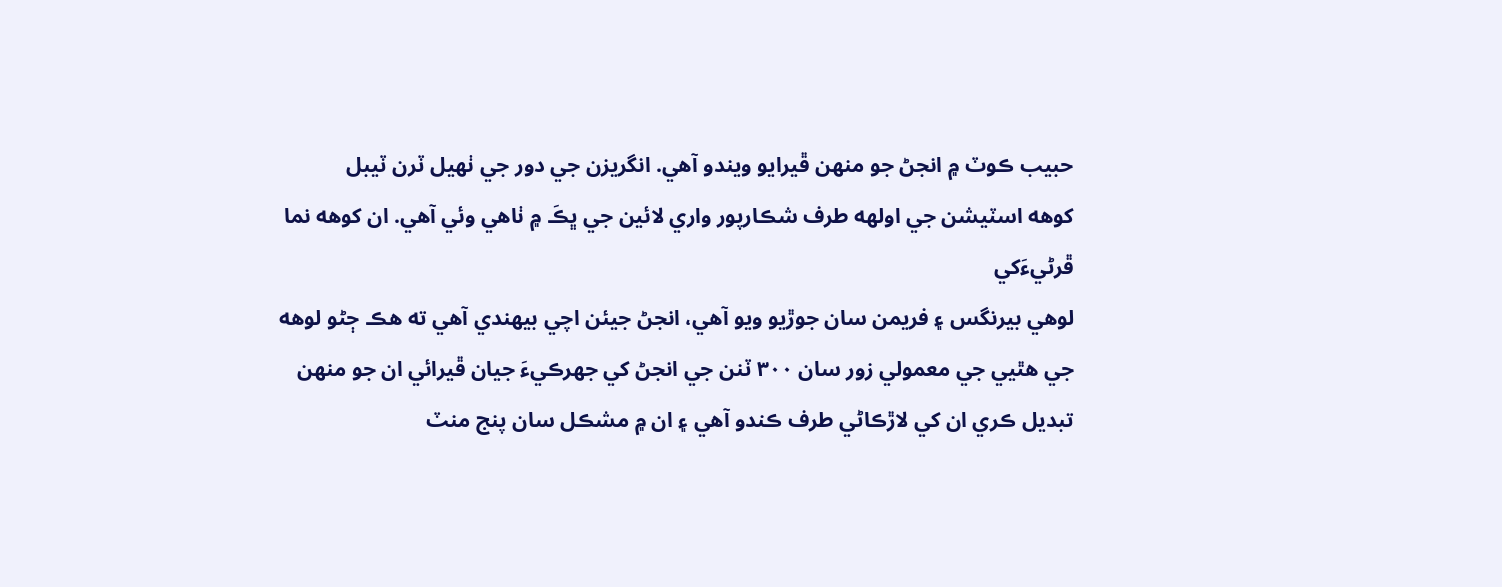حبيب ڪوٽ ۾ انجڻ جو منھن ڦيرايو ويندو آھي. انگريزن جي دور جي ٺھيل ٽرن ٽيبل
کوھه اسٽيشن جي اولھه طرف شڪارپور واري لائين جي ڀڪَ ۾ ٺاھي وئي آھي. ان کوھه نما ڦرڻيءَکي
لوھي بيرنگس ۽ فريمن سان جوڙيو ويو آھي، انجڻ جيئن اچي بيھندي آھي ته ھڪ ڄڻو لوھه
جي ھٿيي جي معمولي زور سان ۳۰۰ ٽنن جي انجڻ کي جھرڪيءَ جيان ڦيرائي ان جو منھن
تبديل ڪري ان کي لاڙڪاڻي طرف ڪندو آھي ۽ ان ۾ مشڪل سان پنج منٽ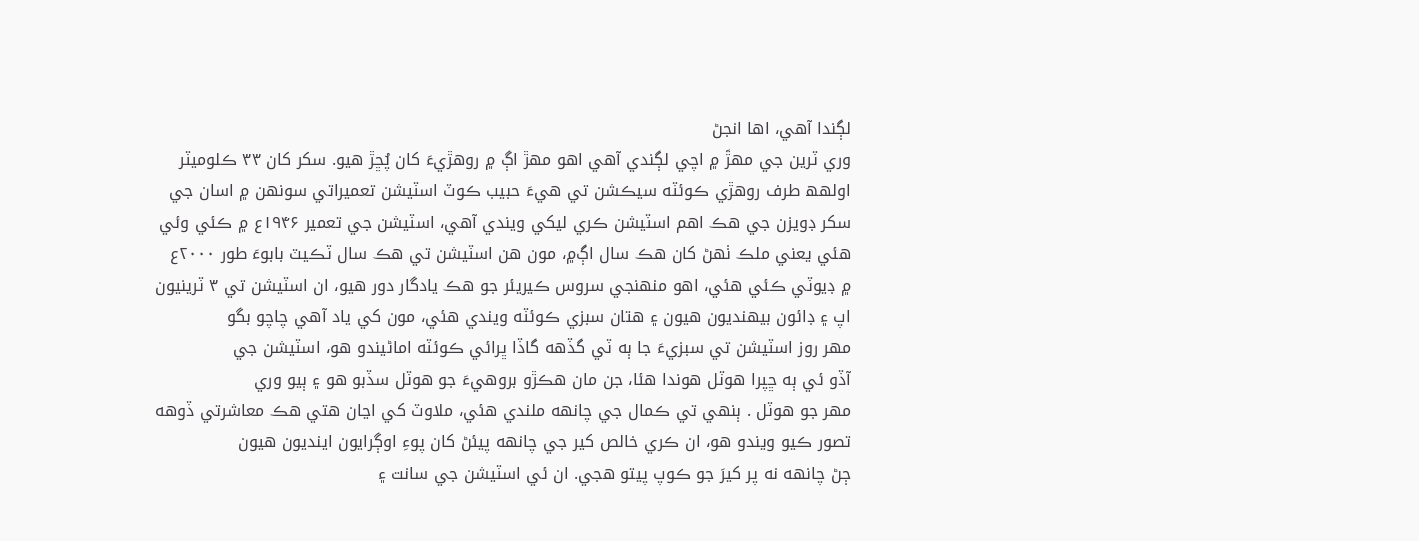لڳندا آھي، اھا انجڻ
وري ٽرين جي مھڙَ ۾ اچي لڳندي آھي اھو مھڙ اڳ ۾ روھڙيءَ کان پُڇڙ ھيو. سکر کان ۳۳ ڪلوميٽر
اولهھ طرف روھڙي ڪوئٽه سيڪشن تي ھيءَ حبيب ڪوٽ اسٽيشن تعميراتي سونھن ۾ اسان جي
سکر ڊويزن جي ھڪ اھم اسٽيشن ڪري ليکي ويندي آھي، اسٽيشن جي تعمير ۱۹۴۶ع ۾ ڪئي وئي
ھئي يعني ملڪ ٺھڻ کان ھڪ سال اڳ۾، مون ھن اسٽيشن تي ھڪ سال ٽڪيٽ بابوءَ طور ۲۰۰۰ع
۾ ڊيوٽي ڪئي ھئي، اھو منھنجي سروس ڪيريئر جو ھڪ يادگار دور ھيو، ان اسٽيشن تي ۳ ٽرينيون
اپ ۽ ڊائون بيھنديون ھيون ۽ ھتان سبزي ڪوئٽه ويندي ھئي، مون کي ياد آھي چاچو بگو
مھر روز اسٽيشن تي سبزيءَ جا ٻه ٽي گڏھه گاڏا ڀرائي ڪوئٽه اماڻيندو ھو، اسٽيشن جي
آڏو ئي ٻه ڇپرا ھوٽل ھوندا ھئا، جن مان ھڪڙو بروھيءَ جو ھوٽل سڏبو ھو ۽ ٻيو وري
مھر جو ھوٽل . ٻنھي تي ڪمال جي چانھه ملندي ھئي، ملاوٽ کي اڃان ھتي ھڪ معاشرتي ڏوھه
تصور ڪيو ويندو ھو، ان ڪري خالص کير جي چانھه پيئڻ کان پوءِ اوڳرايون اينديون ھيون
ڄڻ چانھه نه پر کيرَ جو ڪوپ پيتو ھجي. ان ئي اسٽيشن جي سانت ۽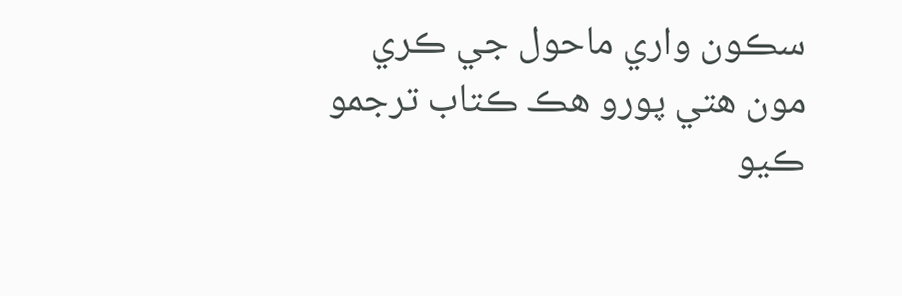سڪون واري ماحول جي ڪري
مون ھتي پورو ھڪ ڪتاب ترجمو ڪيو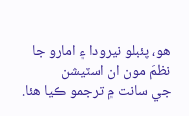ھو، پئبلو نيرودا ۽ امارو جا نظمَ مون ان اسٽيشن
جي سانت ۾ ترجمو ڪيا ھئا.